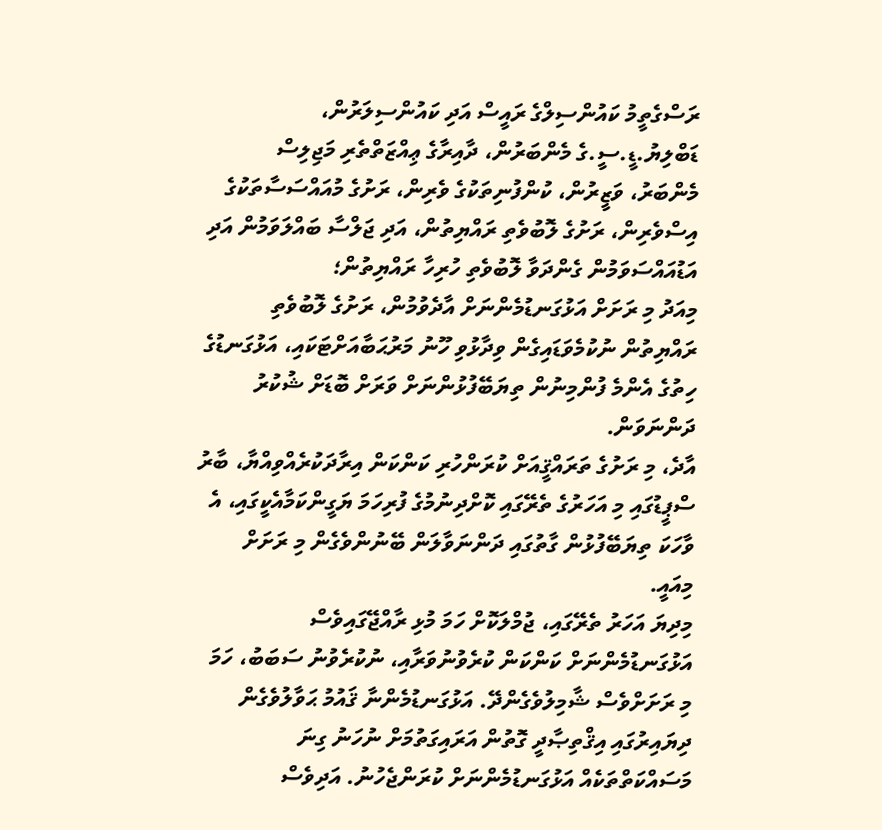ރަސްގެތީމު ކައުންސިލްގެ ރައީސް އަދި ކައުންސިލަރުން، ޑަބްލިޔު.ޑީ.ސީ.ގެ މެންބަރުން، ދާއިރާގެ ޢިއްޒަތްތެރި މަޖިލިސް މެންބަރު، ވަޒީރުން، ކުންފުނިތަކުގެ ވެރިން، ރަށުގެ މުއައްސަސާތަކުގެ އިސްވެރިން، ރަށުގެ ލޮބުވެތި ރައްޔިތުން، އަދި ޖަލްސާ ބައްލަވަމުން އަދި އަޑުއައްސަވަމުން ގެންދަވާ ލޮބުވެތި ހުރިހާ ރައްޔިތުން؛
މިއަދު މި ރަށަށް އަޅުގަނޑުމެންނަށް އާދެވުމުން، ރަށުގެ ލޮބުވެތި ރައްޔިތުން ނުކުމެވަޑައިގެން ވިދާޅުވި ހޫނު މަރުޙަބާއަށްޓަކައި، އަޅުގަނޑުގެ ހިތުގެ އެންމެ ފުންމިނުން ތިޔަބޭފުޅުންނަށް ވަރަށް ބޮޑަށް ޝުކުރު ދަންނަވަން.
އާދެ، މި ރަށުގެ ތަރައްޤީއަށް ކުރަންހުރި ކަންކަން އިރާދަކުރެއްވިއްޔާ، ބާރު ސްޕީޑުގައި މި އަހަރުގެ ތެރޭގައި ކޮށްދިނުމުގެ ފުރިހަމަ ޔަގީންކަމާއެކީގައި، އެ ވާހަކަ ތިޔަބޭފުޅުން ގާތުގައި ދަންނަވާލަން ބޭނުންވެގެން މި ރަށަށް މިއައީ.
މިދިޔަ އަހަރު ތެރޭގައި، ޖުމްލަކޮށް ހަމަ މުޅި ރާއްޖޭގައިވެސް އަޅުގަނޑުމެންނަށް ކަންކަން ކުރެވުނުވަރާއި، ނުކުރެވުނު ސަބަބު، ހަމަ މި ރަށަށްވެސް ޝާމިލުވެގެންދޭ. އަޅުގަނޑުމެންނާ ޤައުމު ޙަވާލުވެގެން ދިޔައިރުގައި އިޤްތިޞާދީ ގޮތުން އަރައިގަތުމަށް ނުހަނު ގިނަ މަސައްކަތްތަކެއް އަޅުގަނޑުމެންނަށް ކުރަންޖެހުނު. އަދިވެސް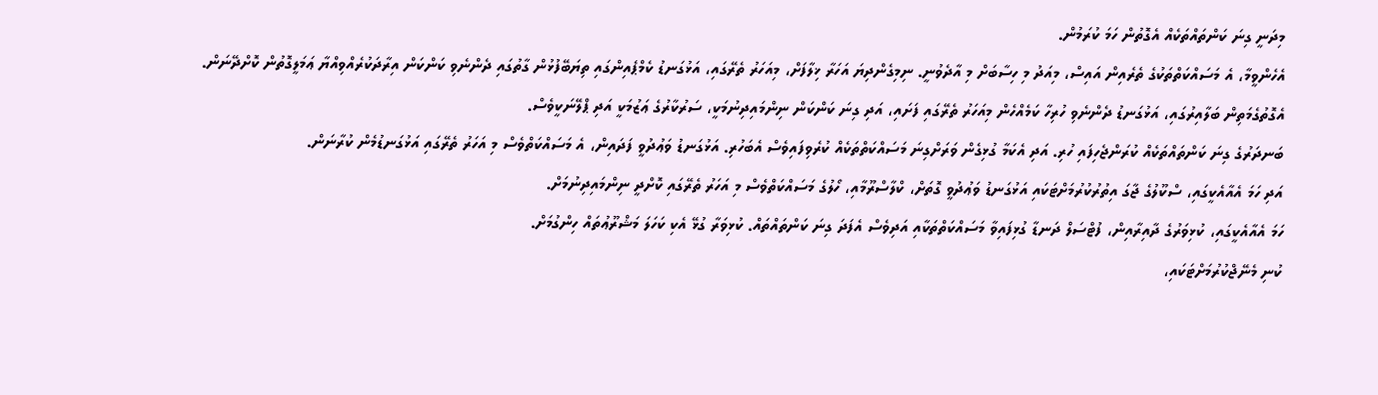މިދަނީ ގިނަ ކަންތައްތަކެއް އެގޮތުން ހަމަ ކުރަމުން.
އެހެންވީމާ، އެ މަސައްކަތްތަކުގެ ތެރެއިން އައިސް، މިއަދު މި ހިސާބަށް މި އާދެވުނީ. ނިމިގެންދިޔަ އަހަރާ ޚިލާފަށް، މިއަހަރު ތެރޭގައި، އަޅުގަނޑު ކެމްޕެއިންގައި ތިޔަބޭފުޅުން ގާތުގައި ދެންނެވި ކަންކަން އިރާދަކުރެއްވިއްޔާ ޢަމަލީގޮތުން ކޮށްދޭނަން. އެގޮތުގެމަތިން ބަލާއިރުގައި، އަޅުގަނޑު ދެންނެވި ހުރިހާ ކަމެއްހެން މިއަހަރު ތެރޭގައި ފަށައި، އަދި ގިނަ ކަންކަން ނިންމައިދިނުމަކީ، ސަރުކާރުގެ ޢަޒުމަކީ އަދި ޕްލޭނަކީވެސް.
ބަނދަރުގެ ގިނަ ކަންތައްތަކެއް ކުރަންޖެހިފައި ހުރި. އަދި އެކަމާ ގުޅިގެން ވަރަށްގިނަ މަސައްކަތްތަކެއް ކުރެވިފައިވެސް އެބަހުރި. އަޅުގަނޑު ވަޢުދުވީ ފަދައިން، އެ މަސައްކަތްވެސް މި އަހަރު ތެރޭގައި އަޅުގަނޑުމެން ކުރާނަން.
އަދި ހަމަ އެއާއެކީގައި، ސްކޫލުގެ ޖާގަ އިތުރުކުރުމަށްޓަކައި އަޅުގަނޑު ވަޢުދުވީ ގޮތަށް، ކްލާސްރޫމާއި، ހޯލުގެ މަސައްކަތްވެސް މި އަހަރު ތެރޭގައި ކޮށްދީ ނިންމައިދިނުމަށް.
ހަމަ އެއާއެކީގައި، ކުޅިވަރުގެ ދާއިރާއިން، ފުޓްސަލް ދަނޑާ ގުޅިފައިވާ މަސައްކަތްތަކާއި އަދިވެސް އެފަދަ ގިނަ ކަންތައްތައް. ކުޅިވަރާ ގުޅޭ އެކި ކަހަލަ މަޝްރޫޢުތައް ހިންގުމަށް.
ކުނި މެނޭޖްކުރުމަށްޓަކައި،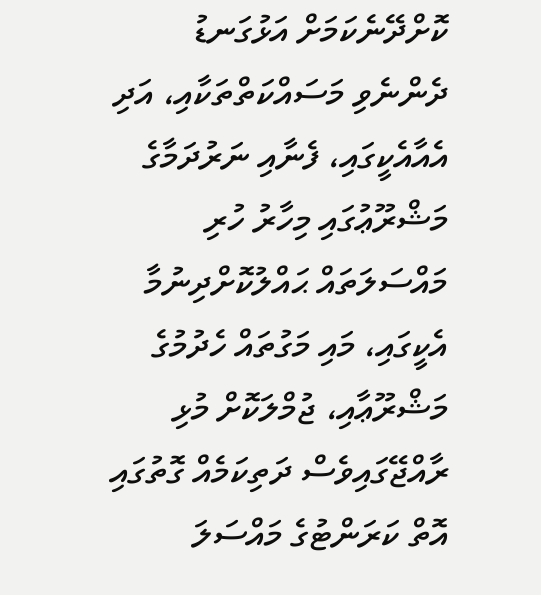ކޮށްދޭނެކަމަށް އަޅުގަނޑު ދެންނެވި މަސައްކަތްތަކާއި، އަދި އެއާއެކީގައި، ފެނާއި ނަރުދަމާގެ މަޝްރޫޢުގައި މިހާރު ހުރި މައްސަލަތައް ޙައްލުކޮށްދިނުމާ އެކީގައި، މައި މަގުތައް ހެދުމުގެ މަޝްރޫޢާއި، ޖުމްލަކޮށް މުޅި ރާއްޖޭގައިވެސް ދަތިކަމެއް ގޮތުގައި އޮތް ކަރަންޓުގެ މައްސަލަ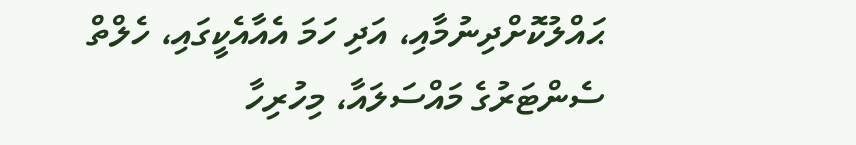ޙައްލުކޮށްދިނުމާއި، އަދި ހަމަ އެއާއެކީގައި، ހެލްތް ސެންޓަރުގެ މައްސަލައާ، މިހުރިހާ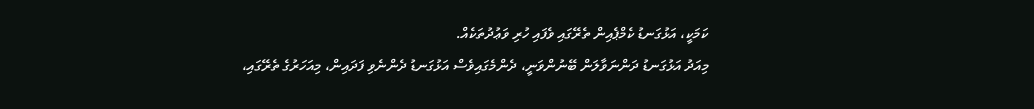ކަމަކީ، އަޅުގަނޑު ކެމްޕެއިން ތެރޭގައި ވެފައި ހުރި ވަޢުދުތަކެއް.
މިއަދު އަޅުގަނޑު ދަންނަވާލަން ބޭނުންވަނީ، ދެންމެގައިވެސް އަޅުގަނޑު ދެންނެވި ފަދައިން، މިއަހަރުގެ ތެރޭގައި،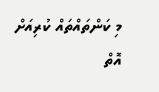މި ކަންތައްތައް ކުރިއަށް އޮތް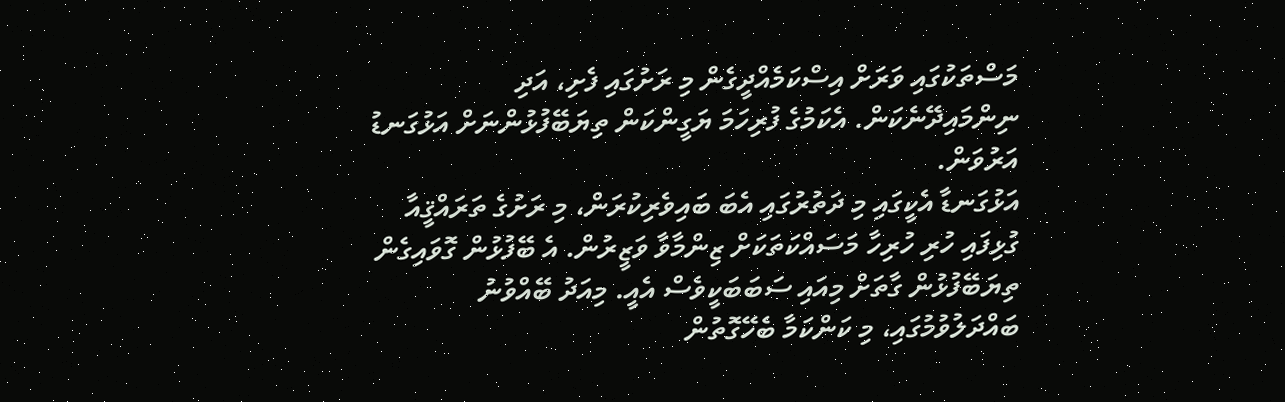މަސްތަކުގައި ވަރަށް އިސްކަމެއްދީގެން މި ރަށުގައި ފެށި، އަދި ނިންމައިދޭނެކަން. އެކަމުގެ ފުރިހަމަ ޔަގީންކަން ތިޔަބޭފުޅުންނަށް އަޅުގަނޑު އަރުވަން.
އަޅުގަނޑާ އެކީގައި މި ދަތުރުގައި އެބަ ބައިވެރިކުރަން، މި ރަށުގެ ތަރައްޤީއާ ގުޅިފައި ހުރި ހުރިހާ މަސައްކަތަކަށް ޒިންމާވާ ވަޒީރުން. އެ ބޭފުޅުން ގޮވައިގެން ތިޔަބޭފުޅުން ގާތަށް މިއައި ސަބަބަކީވެސް އެއީ. މިއަދު ބޭއްވުނު ބައްދަލުވުމުގައި، މި ކަންކަމާ ބެހޭގޮތުން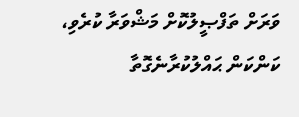ވަރަށް ތަފްޞީލުކޮށް މަޝްވަރާ ކުރެވި، ކަންކަން ޙައްލުކުރާނެގޮތާ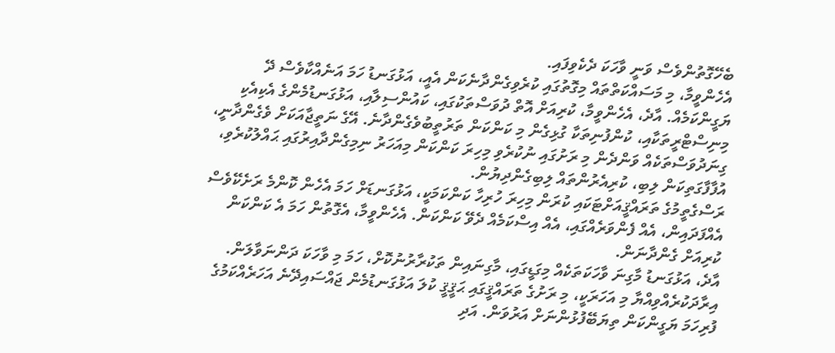ބެހޭގޮތުންވެސް ވަނީ ވާހަކަ ދެކެވިފައި.
އެހެންވީމާ، މި މަސައްކަތްތައް މިގޮތުގައި ކުރެވިގެންދާނެކަން އެއީ، އަޅުގަނޑު ހަމަ އަނެއްކާވެސް ދޭ ޔަގީންކަމެއް. އާދެ، އެހެންވީމާ، ކުރިއަށް އޮތް ދުވަސްތަކުގައި، ކައުންސިލާއި، އަޅުގަނޑުމެންގެ އެކިއެކި މިނިސްޓްރީތަކާއި، ކުންފުނިތަކާ ގުޅިގެން މި ކަންކަން ތަރުތީބުވެގެންދާނެ. އޭގެ ނަތީޖާއަކަށް ވެގެންދާނީ، ގިނަދުވަސްތަކެއް ވަންދެން މި ރަށުގައި ނުކުރެވި މިހިރަ ކަންކަން މިއަހަރު ނިމިގެންދާއިރުގައި ޙައްލުކުރެވި، އުފާފާގަތިކަން ލިބި، ކުރިއެރުންތައް ލިބިގެންދިޔުން.
ރަސްގެތީމުގެ ތަރައްޤީއަށްޓަކައި ކުރަން މިހިރަ ހުރިހާ ކަންކަމަކީ، އަޅުގަނޑަށް ހަމަ އެހެން ކޮންމެ ރަށެކޭވެސް އެއްފަދައިން، އެއް ފެންވަރެއްގައި، އެއް އިސްކަމެއް ދެވޭ ކަންކަން. އެހެންވީމާ، އެގޮތުން ހަމަ އެ ކަންކަން ކުރިއަށް ގެންދާނަން.
އާދެ، އަޅުގަނޑު މާގިނަ ވާހަކަތަކެއް މިގަޑީގައި، މާގިނައިން ތަކުރާރުނުކޮށް، ހަމަ މި ވާހަކަ ދަންނަވާލަން. އިރާދަކުރެއްވިއްޔާ މި އަހަރަކީ، މި ރަށުގެ ތަރައްޤީގައި ޙަޤީޤީ ކުލަ އަޅުގަނޑުމެން ޖައްސައިދޭނެ އަހަރެއްކަމުގެ ފުރިހަމަ ޔަގީންކަން ތިޔަބޭފުޅުންނަށް އަރުވަން. އަދި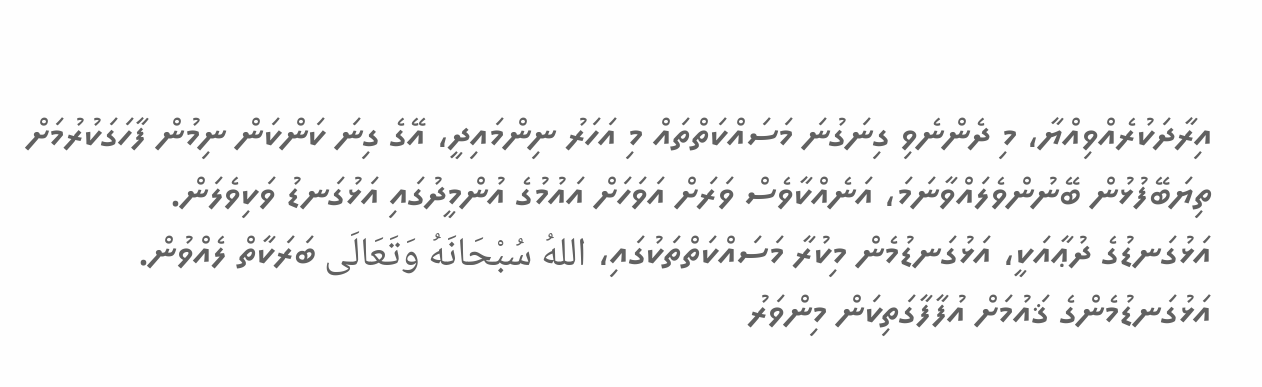އިރާދަކުރެއްވިއްޔާ، މި ދެންނެވި ގިނަގުނަ މަސައްކަތްތައް މި އަހަރު ނިންމައިދީ، އޭގެ ގިނަ ކަންކަން ނިމުން ފާހަގަކުރުމަށް ތިޔަބޭފުޅުން ބޭނުންވެލައްވާނަމަ، އަނެއްކާވެސް ވަރަށް އަވަހަށް އައުމުގެ އުންމީދުގައި އަޅުގަނޑު ވަކިވެލަން.
އަޅުގަނޑުގެ ދުޢާއަކީ، އަޅުގަނޑުމެން މިކުރާ މަސައްކަތްތަކުގައި، اللهُ سُبْحَانَهُ وَتَعَالَى ބަރަކާތް ލެއްވުން. އަޅުގަނޑުމެންގެ ޤައުމަށް އުފާފާގަތިކަން މިންވަރު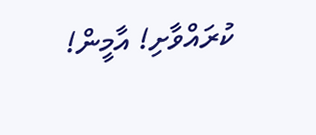ކުރައްވާށި! އާމީން!